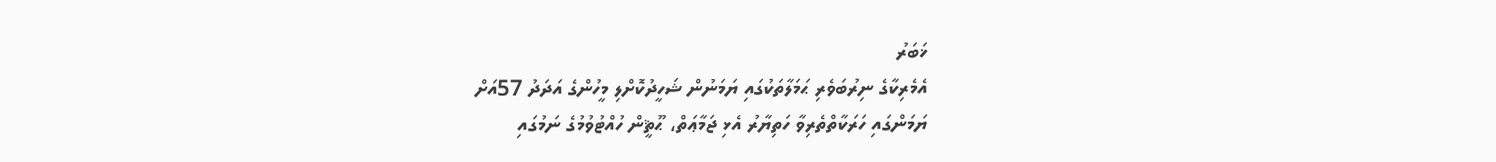ޚަބަރު
އެމެރިކާގެ ނިރުބަވެރި ޙަމަލާތަކުގައި ޔަމަނުން ޝަހީދުކޮށްލި މީހުންގެ އަދަދު 57އަށް
ޔަމަންގައި ހަރަކާތްތެރިވާ ހަތިޔާރު އެޅި ޖަމާޢަތް، ޙޫޘީން ހުއްޓުވުމުގެ ނަމުގައި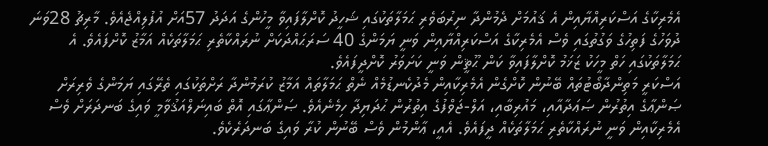އެމެރިކާގެ އަސްކަރިއްޔާއިން އެ ޤައުމަށް ދެމުންދާ ނިރުބަވެރި ޙަމަލާތަކުގައި ޝަހީދު ކޮށްލާފައިވާ މީހުންގެ އަދަދު 57އަށް އުފުލިއްޖެއެވެ. މާރިޗު 28ވަނަ ދުވަހުގެ ފަތިހުގެ ވަގުތުގައި ވެސް އެމެރިކާގެ އަސްކަރިއްޔާއިން ވަނީ ޔަމަންގެ 40 ސަރަޙައްދަކަށް ނުރައްކާތެރި ޙަމަލާތަކެއް އަމާޒު ކޮށްފައެވެ. އެ ޙަމަލާތަކުގައި ހަތް މީހަކު ޒަޚަމު ކޮށްލާފައިވާ ކަން ޙޫޘީން ވަނީ ކަށަވަރު ކޮށްދީފައެވެ.
އަސްކަރީ މަތިންދާބޯޓުތައް ބޭނުން ކޮށްގެން އެމެރިކާއިން މެދުކެނޑުމެއް ނެތް ޙަމަލާތައް އަމާޒު ކުރަމުންދާ ރަށްތަކުގައި ތެރޭގައި ޔަމަންގެ ވެރިރަށް ޞަންޢާގެ އިތުރުން ޞަޢަދާއާއި، މައުރިބާއި، އަލް-ޖަވްފުގެ އިތުރުން ޙުދަޔިދާ ހިމެނެއެވެ. ޞަންޢާގައި އޮތް ބައިނަލްއަޤުވާމީ ވައިގެ ބަނދަރަށް ވެސް އެމެރިކާއިން ވަނީ ނުރައްކާތެރި ޙަމަލާތަކެއް ދީފައެވެ. އެއީ، ޢާންމުން ވެސް ބޭނުން ކުރާ ވައިގެ ބަނދަރެކެވެ.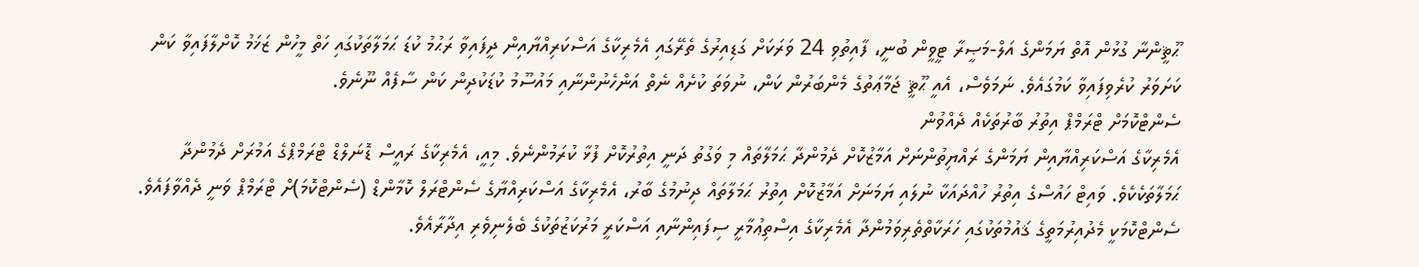ޙޫޘީންނާ ގުޅުން އޮތް ޔަމަންގެ އަލް-މަޞީރާ ޓީވީން ބުނީ، ފާއިތުވި 24 ވަރަކަށް ގަޑިއިރުގެ ތެރޭގައި އެމެރިކާގެ އަސްކަރިއްޔާއިން ދީފައިވާ ރަޙުމު ކުޑަ ޙަމަލާތަކުގައި ހަތް މީހުން ޒަޚަމު ކޮށްލާފައިވާ ކަން ކަށަވަރު ކުރެވިފައިވާ ކަމުގައެވެ. ނަމަވެސް، އެއީ ޙޫޘީ ޖަމާޢަތުގެ މެންބަރުން ކަން، ނުވަތަ ކުށެއް ނެތް އަންހެނުންނާއި މައުސޫމު ކުޑަކުދިން ކަން ސާފެއް ނޫނެވެ.
ސެންޓްކޮމަށް ޓްރަމްޕް އިތުރު ބާރުތަކެއް ދެއްވުން
އެމެރިކާގެ އަސްކަރިއްޔާއިން ޔަމަންގެ ރައްޔިތުންނަށް އަމާޒުކޮށް ދެމުންދާ ޙަމަލާތައް މި ވަގުތު ދަނީ އިތުރުކޮށް ފުޅާ ކުރަމުންނެވެ. މިއީ، އެމެރިކާގެ ރައީސް ޑޮނަލްޑް ޓްރަމްޕްގެ އަމުރަށް ދެމުންދާ ޙަމަލާތަކެކެވެ. ވައިޓް ހައުސްގެ އިތުރު ހުއްދައަކާ ނުލައި ޔަމަނަށް އަމާޒުކޮށް އިތުރު ޙަމަލާތައް ދިނުމުގެ ބާރު، އެމެރިކާގެ އަސްކަރިއްޔާގެ ސެންޓްރަލް ކޮމާންޑް (ސެންޓްކޮމަ)ށް ޓްރަމްޕް ވަނީ ދެއްވާފައެވެ. ސެންޓްކޮމަކީ މެދުއިރުމަތީގެ ޤައުމުތަކުގައި ހަރަކާތްތެރިވަމުންދާ އެމެރިކާގެ އިސްތިޢުމާރީ ސިފައިންނާއި އަސްކަރީ މަރުކަޒުތަކުގެ ބެލެނިވެރި އިދާރާއެވެ.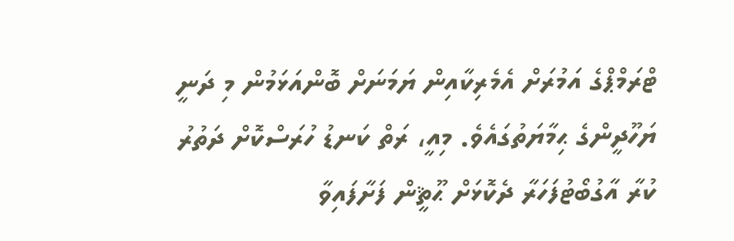ޓްރަމްޕްގެ އަމުރަށް އެމެރިކާއިން ޔަމަނަށް ބޮންއަޅަމުން މި ދަނީ ޔަހޫދީންގެ ޙިމާޔަތުގައެވެ. މިއީ، ރަތް ކަނޑު ހުރަސްކޮށް ދަތުރު ކުރާ އާގުބޯޓުފަހަރާ ދެކޮޅަށް ޙޫޘީން ފަށާފައިވާ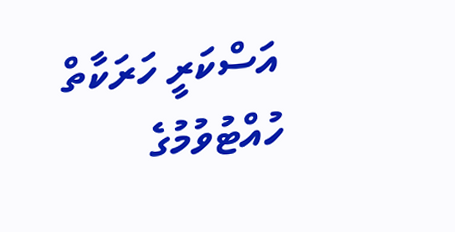އަސްކަރީ ހަރަކާތް ހުއްޓުވުމުގެ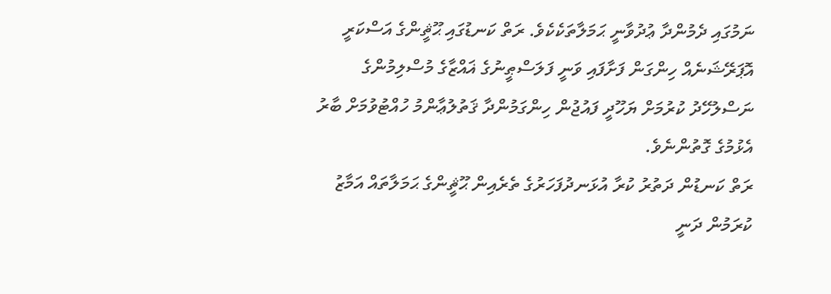ނަމުގައި ދެމުންދާ ޢުދުވާނީ ޙަމަލާތަކެކެވެ. ރަތް ކަނޑުގައި ޙޫޘީންގެ އަސްކަރީ އޮޕަރޭޝަނެއް ހިންގަން ފަށާފައި ވަނީ ފަލަސްޠީނުގެ ޣައްޒާގެ މުސްލިމުންގެ ނަސްލުހޭދު ކުރުމަށް ޔަހޫދީ ފައުޖުން ހިންގަމުންދާ ޤަތުލުޢާންމު ހުއްޓުވުމަށް ބާރު އެޅުމުގެ ގޮތުންނެވެ.
ރަތް ކަނޑުން ދަތުރު ކުރާ އުޅަނދުފަހަރުގެ ތެރެއިން ޙޫޘީންގެ ޙަމަލާތައް އަމާޒު ކުރަމުން ދަނީ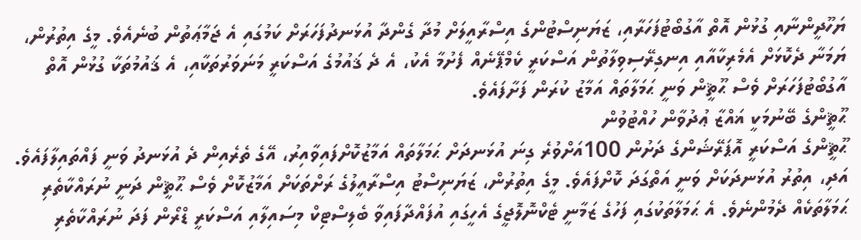ޔަހޫދީންނާއި ގުޅުން އޮތް އާގުބޯޓުފަހަރާއި، ޒަޔަނިސްޓުންގެ އިސްރާއީލަށް މުދާ ގެންދާ އުޅަނދުފަހަރަށް ކަމުގައި އެ ޖަމާޢަތުން ބުނެއެވެ. މީގެ އިތުރުން، ޔަމަނާ ދެކޮޅަށް އެމެރިކާއާއި އިނގިރޭސިވިލާތުން އަސްކަރީ ކެމްޕޭނެއް ފެށުމާ އެކު، އެ ދެ ޤައުމުގެ އަސްކަރީ މަނަވަރުތަކާއި، އެ ޤައުމުތަކާ ގުޅުން އޮތް އާގުބޯޓުފަހަރަށް ވެސް ޙޫޘީން ވަނީ ޙަމަލާތައް އަމާޒު ކުރަން ފަށާފައެވެ.
ޙޫޘީންގެ ބޭނުމަކީ ޣައްޒާ ޢުދުވާން ހުއްޓުވުން
ޙޫޘީންގެ އަސްކަރީ އޮޕަރޭޝަންގެ ދަށުން 100އަށްވުރެ ގިނަ އުޅަނދަށް ޙަމަލާތައް އަމާޒުކޮށްފައިވާއިރު، އޭގެ ތެރެއިން ދެ އުޅަނދު ވަނީ ފައްތައިލާފައެވެ. އަދި، އިތުރު އުޅަނދަކަށް ވަނީ އަތްގަދަ ކޮށްފައެވެ. މީގެ އިތުރުން، ޒަޔަނިސްޓު އިސްރާއީލުގެ ރަށްތަކަށް އަމާޒުކޮށް ވެސް ޙޫޘީން ދަނީ ނުރައްކާތެރި ޙަމަލާތަކެއް ދެމުންނެވެ. އެ ޙަމަލާތަކުގައި ފަހުގެ ޒަމާނީ ޓެކްނޮލޮޖީގެ އެހީގައި އުފައްދާފައިވާ ބެލިސްޓިކް މިސައިލާއި އަސްކަރީ ޑްރޯން ފަދަ ނުރައްކާތެރި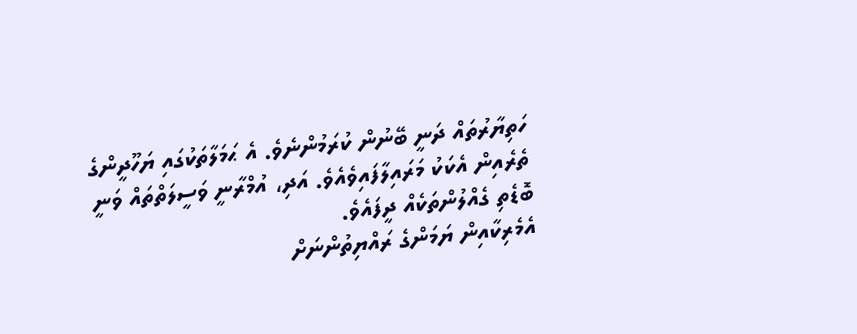ހަތިޔާރުތައް ދަނީ ބޭނުން ކުރަމުންނެވެ. އެ ޙަމަލާތަކުގައި ޔަހޫދީންގެ ތެރެއިން އެކަކު މަރައިލާފައިވެއެވެ. އަދި، އުމްރާނީ ވަސީލަތްތައް ވަނީ ބޮޑެތި ގެއްލުންތަކެއް ދީފައެވެ.
އެމެރިކާއިން ޔަމަންގެ ރައްޔިތުންނަށް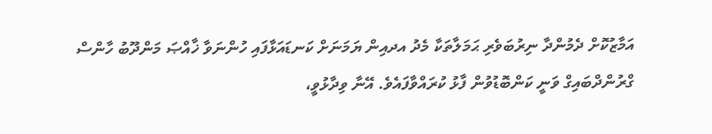އަމާޒުކޮށް ދެމުންދާ ނިރުބަވެރި ޙަމަލާތަކާ މެދު އދއިން ޔަމަނަށް ކަނޑައަޅާފައި ހުންނަވާ ޚާއްޞަ މަންދޫބު ހާންސް ގްރުންދްބައިގް ވަނީ ކަންބޮޑުވުން ފާޅު ކުރައްވާފައެވެ. އޭނާ ވިދާޅުވީ،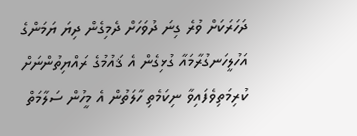ދަހަރަކަށް ވުރެ ގިނަ ދުވަހަށް ދެމިގެން ދިޔަ ޔަމަންގެ އަހުލީހަނގުރާމައާ ގުޅިގެން އެ ޤައުމުގެ ރައްޔިތުންނަށް ކުރިމަތިވެފައިވާ ނިކަމެތި ހާލަތުން އެ މީހުން ސަލާމަތް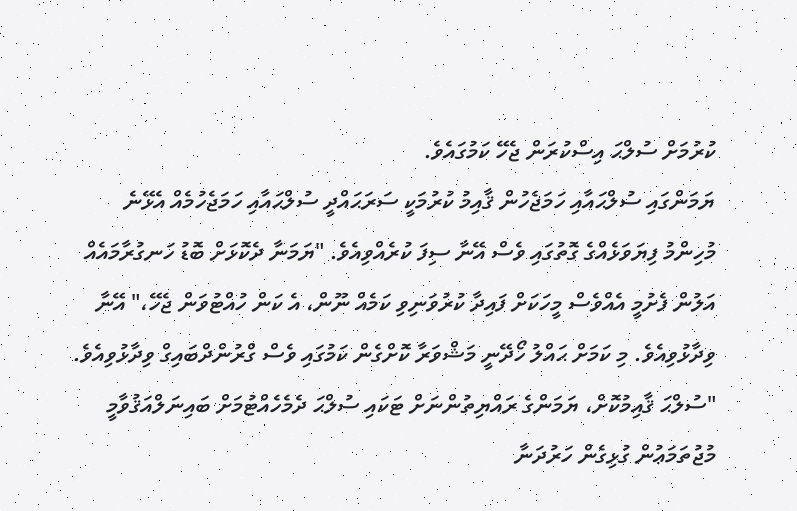ކުރުމަށް ސުލްޙަ އިސްކުރަން ޖެހޭ ކަމުގައެވެ.
ޔަމަންގައި ސުލްޙައާއި ހަމަޖެހުން ޤާއިމު ކުރުމަކީ ސަރަޙައްދީ ސުލްޙައާއި ހަމަޖެހުމެއް އެޅޭނެ މުހިންމު ފިޔަވަޅެއްގެ ގޮތުގައި ވެސް އޭނާ ސިފަ ކުރެއްވިއެވެ. "ޔަމަނާ ދެކޮޅަށް ބޮޑު ހަނގުރާމައެއް އަލުން ފެށުމީ އެއްވެސް މީހަކަށް ފައިދާ ކުރުވަނިވި ކަމެއް ނޫން، އެ ކަން ހުއްޓުވަން ޖެހޭ،" އޭނާ ވިދާޅުވިއެވެ. މި ކަމަށް ޙައްލު ހޯދޭނީ މަޝްވަރާ ކޮށްގެން ކަމުގައި ވެސް ގްރުންދްބައިގް ވިދާޅުވިއެވެ. "ސުލްޙަ ޤާއިމުކޮށް، ޔަމަންގެ ރައްޔިތުންނަށް ޓަކައި ސުލްޙަ ދެމެހެއްޓުމަށް ބައިނަލްއަޤުވާމީ މުޖުތަމަޢުން ގުޅިގެން ހަރުދަނާ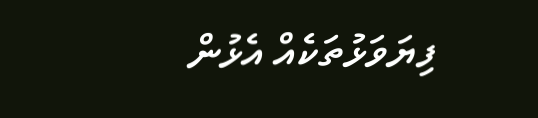ފިޔަވަޅުތަކެއް އެޅުން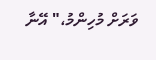ވަރަށް މުހިންމު،" އޭނާ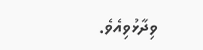ވިދާޅުވިއެވެ.